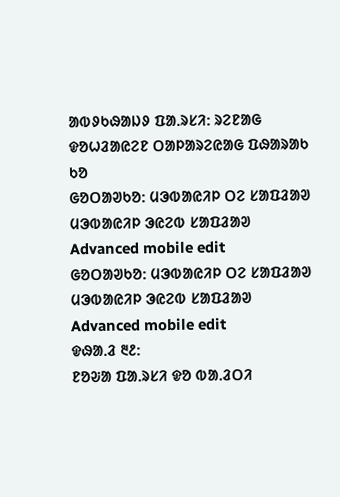ᱟᱵᱽᱠᱷᱟᱡᱽ ᱯᱟᱹᱨᱥᱤ: ᱨᱮᱱᱟᱜ ᱫᱚᱦᱲᱟᱭᱮᱱ ᱛᱟᱞᱟᱨᱮᱭᱟᱜ ᱯᱷᱟᱨᱟᱠ ᱠᱚ
ᱜᱚᱛᱟᱣᱠᱚ: ᱢᱳᱵᱟᱭᱤᱞ ᱛᱮ ᱥᱟᱯᱲᱟᱣ ᱢᱳᱵᱟᱭᱤᱞ ᱳᱭᱮᱵ ᱥᱟᱯᱲᱟᱣ Advanced mobile edit
ᱜᱚᱛᱟᱣᱠᱚ: ᱢᱳᱵᱟᱭᱤᱞ ᱛᱮ ᱥᱟᱯᱲᱟᱣ ᱢᱳᱵᱟᱭᱤᱞ ᱳᱭᱮᱵ ᱥᱟᱯᱲᱟᱣ Advanced mobile edit
ᱫᱷᱟᱹᱲ ᱓᱒:
ᱱᱚᱶᱟ ᱯᱟᱹᱨᱥᱤ ᱫᱚ ᱵᱟᱹᱲᱛᱤ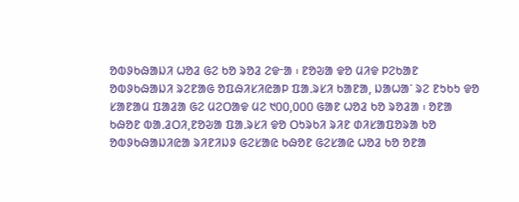ᱚᱵᱽᱠᱷᱟᱡᱤ ᱦᱚᱲ ᱜᱮ ᱠᱚ ᱨᱚᱲ ᱮᱫᱼᱟ ᱾ ᱱᱚᱶᱟ ᱫᱚ ᱢᱤᱫ ᱞᱮᱠᱟᱱ ᱚᱵᱽᱠᱷᱟᱡᱤ ᱨᱮᱱᱟᱜ ᱚᱯᱷᱤᱥᱤᱭᱟᱞ ᱯᱟᱹᱨᱥᱤ ᱠᱟᱱᱟ, ᱡᱟᱦᱟᱸ ᱨᱮ ᱱᱩᱠᱩ ᱫᱚ ᱥᱟᱱᱟᱢ ᱯᱟᱲᱟ ᱜᱮ ᱢᱮᱛᱟᱫ ᱢᱮ ᱑᱐᱐,᱐᱐᱐ ᱜᱟᱱ ᱦᱚᱲ ᱠᱚ ᱨᱚᱲᱟ ᱾ ᱚᱱᱟ ᱠᱷᱚᱱ ᱵᱟᱹᱲᱛᱤ,ᱱᱚᱶᱟ ᱯᱟᱹᱨᱥᱤ ᱫᱚ ᱛᱩᱨᱠᱤ ᱨᱤᱱ ᱰᱤᱥᱟᱯᱚᱨᱟ ᱠᱚ ᱚᱵᱽᱠᱷᱟᱡᱤᱭᱟ ᱨᱤᱱᱤᱡᱽ ᱜᱮᱥᱟᱭ ᱠᱷᱚᱱ ᱜᱮᱥᱟᱭ ᱦᱚᱲ ᱠᱚ ᱚᱱᱟ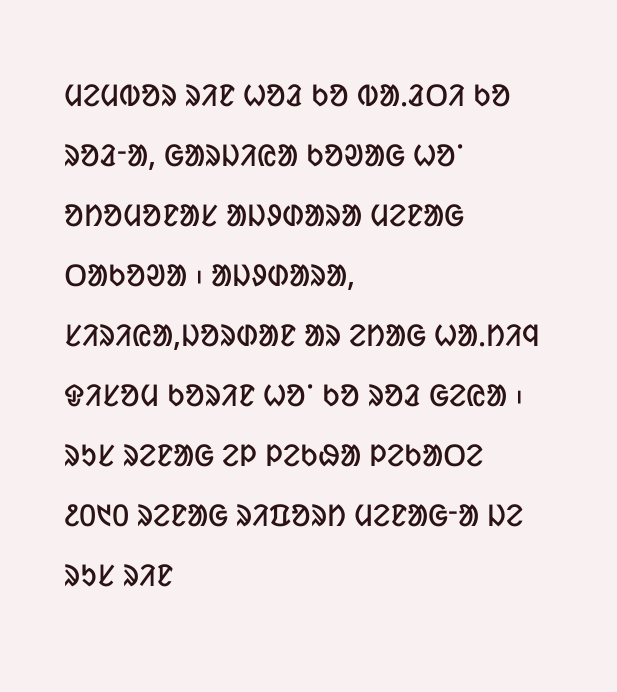ᱢᱮᱢᱵᱚᱨ ᱨᱤᱱ ᱦᱚᱲ ᱠᱚ ᱵᱟᱹᱲᱛᱤ ᱠᱚ ᱨᱚᱲᱼᱟ, ᱜᱟᱨᱡᱤᱭᱟ ᱠᱚᱣᱟᱜ ᱦᱚᱸ ᱚᱴᱚᱢᱚᱱᱟᱥ ᱟᱡᱽᱰᱟᱨᱟ ᱢᱮᱱᱟᱜ ᱛᱟᱠᱚᱣᱟ ᱾ ᱟᱡᱽᱰᱟᱨᱟ, ᱥᱤᱨᱤᱭᱟ,ᱡᱚᱨᱰᱟᱱ ᱟᱨ ᱮᱴᱟᱜ ᱦᱟᱹᱴᱤᱧ ᱫᱤᱥᱚᱢ ᱠᱚᱨᱤᱱ ᱦᱚᱸ ᱠᱚ ᱨᱚᱲ ᱜᱮᱭᱟ ᱾ ᱨᱩᱥ ᱨᱮᱱᱟᱜ ᱮᱞ ᱞᱮᱠᱷᱟ ᱞᱮᱠᱟᱛᱮ ᱒᱐᱑᱐ ᱨᱮᱱᱟᱜ ᱨᱤᱯᱚᱨᱴ ᱢᱮᱱᱟᱜᱼᱟ ᱡᱮ ᱨᱩᱥ ᱨᱤᱱ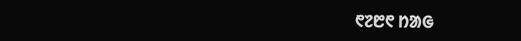᱖᱗᱘᱖ ᱴᱟᱜ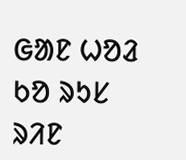ᱜᱟᱱ ᱦᱚᱲ ᱠᱚ ᱨᱩᱥ ᱨᱤᱱ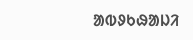ᱟᱵᱽᱠᱷᱟᱡᱤ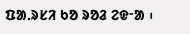ᱯᱟᱹᱨᱥᱤ ᱠᱚ ᱨᱚᱲ ᱮᱫᱼᱟ ᱾